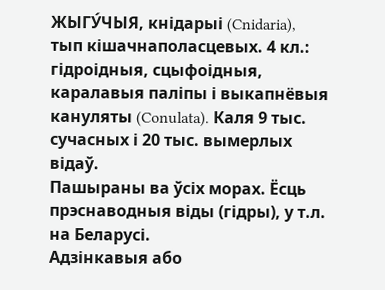ЖЫГУ́ЧЫЯ, кнідарыі (Cnidaria),
тып кішачнаполасцевых. 4 кл.: гідроідныя, сцыфоідныя, каралавыя паліпы і выкапнёвыя кануляты (Conulata). Каля 9 тыс. сучасных і 20 тыс. вымерлых відаў.
Пашыраны ва ўсіх морах. Ёсць прэснаводныя віды (гідры), у т.л. на Беларусі.
Адзінкавыя або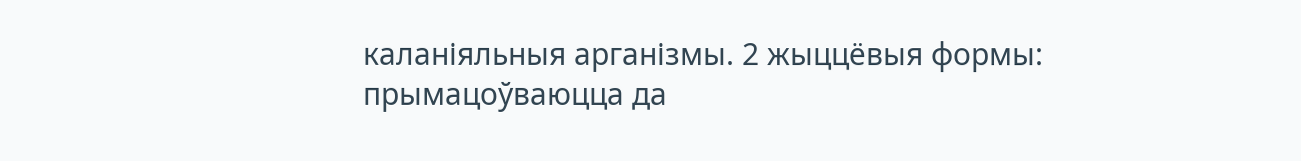каланіяльныя арганізмы. 2 жыццёвыя формы: прымацоўваюцца да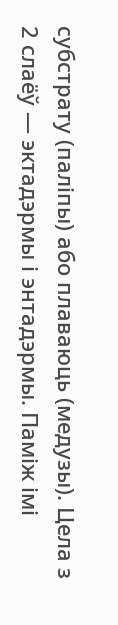субстрату (паліпы) або плаваюць (медузы). Цела з 2 слаёў — эктадэрмы і энтадэрмы. Паміж імі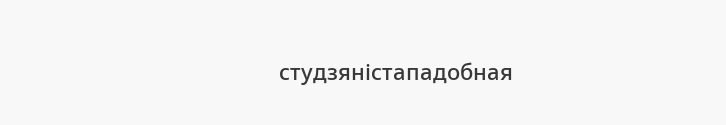студзяністападобная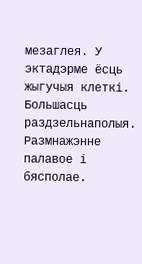мезаглея. У эктадэрме ёсць жыгучыя клеткі. Большасць раздзельнаполыя. Размнажэнне палавое і бясполае.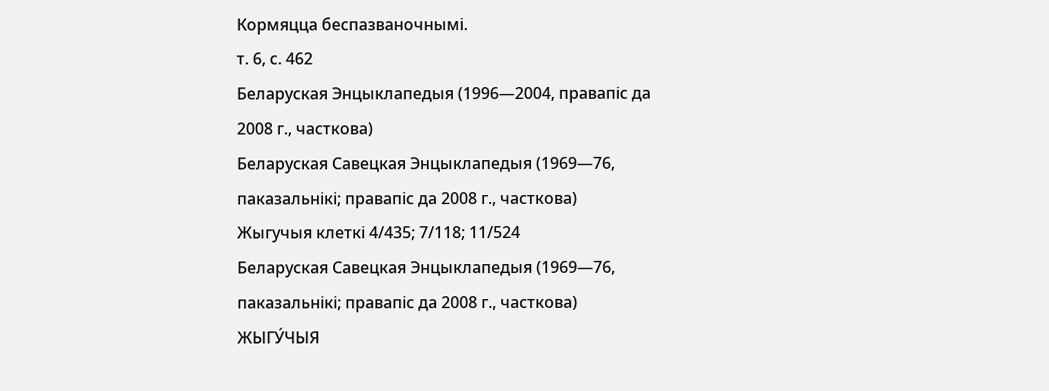Кормяцца беспазваночнымі.
т. 6, с. 462
Беларуская Энцыклапедыя (1996—2004, правапіс да 2008 г., часткова)
Беларуская Савецкая Энцыклапедыя (1969—76, паказальнікі; правапіс да 2008 г., часткова)
Жыгучыя клеткі 4/435; 7/118; 11/524
Беларуская Савецкая Энцыклапедыя (1969—76, паказальнікі; правапіс да 2008 г., часткова)
ЖЫГУ́ЧЫЯ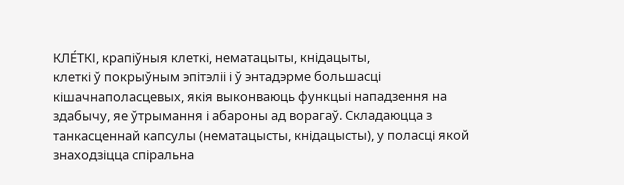КЛЕ́ТКІ, крапіўныя клеткі, нематацыты, кнідацыты,
клеткі ў покрыўным эпітэліі і ў энтадэрме большасці кішачнаполасцевых, якія выконваюць функцыі нападзення на здабычу, яе ўтрымання і абароны ад ворагаў. Складаюцца з танкасценнай капсулы (нематацысты, кнідацысты), у поласці якой знаходзіцца спіральна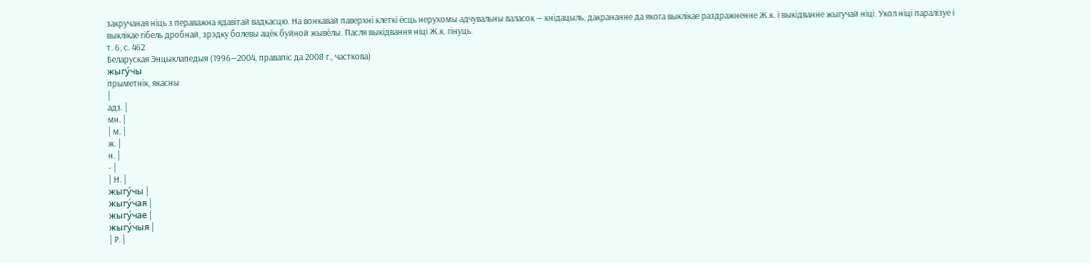закручаная ніць з пераважна ядавітай вадкасцю. На вонкавай паверхні клеткі ёсць нерухомы адчувальны валасок — кнідацыль, дакрананне да якога выклікае раздражненне Ж.к. і выкідванне жыгучай ніці. Укол ніці паралізуе і выклікае гібель дробнай, зрэдку болевы ацёк буйной жывёлы. Пасля выкідвання ніці Ж.к. гінуць.
т. 6, с. 462
Беларуская Энцыклапедыя (1996—2004, правапіс да 2008 г., часткова)
жыгу́чы
прыметнік, якасны
|
адз. |
мн. |
| м. |
ж. |
н. |
- |
| Н. |
жыгу́чы |
жыгу́чая |
жыгу́чае |
жыгу́чыя |
| Р. |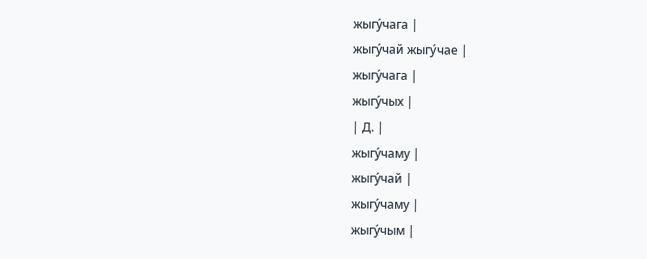жыгу́чага |
жыгу́чай жыгу́чае |
жыгу́чага |
жыгу́чых |
| Д. |
жыгу́чаму |
жыгу́чай |
жыгу́чаму |
жыгу́чым |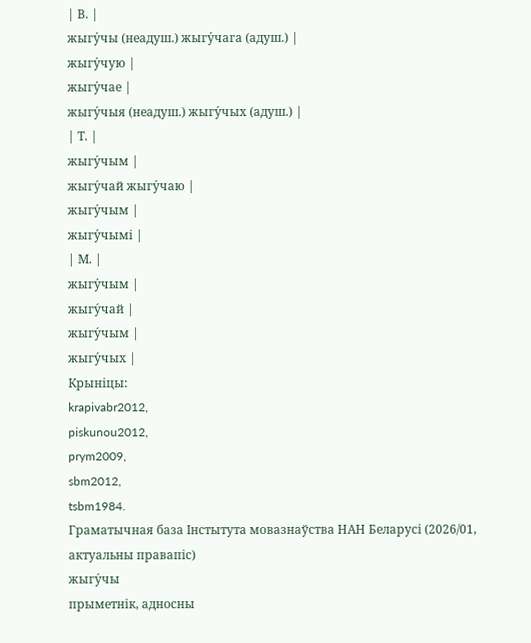| В. |
жыгу́чы (неадуш.) жыгу́чага (адуш.) |
жыгу́чую |
жыгу́чае |
жыгу́чыя (неадуш.) жыгу́чых (адуш.) |
| Т. |
жыгу́чым |
жыгу́чай жыгу́чаю |
жыгу́чым |
жыгу́чымі |
| М. |
жыгу́чым |
жыгу́чай |
жыгу́чым |
жыгу́чых |
Крыніцы:
krapivabr2012,
piskunou2012,
prym2009,
sbm2012,
tsbm1984.
Граматычная база Інстытута мовазнаўства НАН Беларусі (2026/01, актуальны правапіс)
жыгу́чы
прыметнік, адносны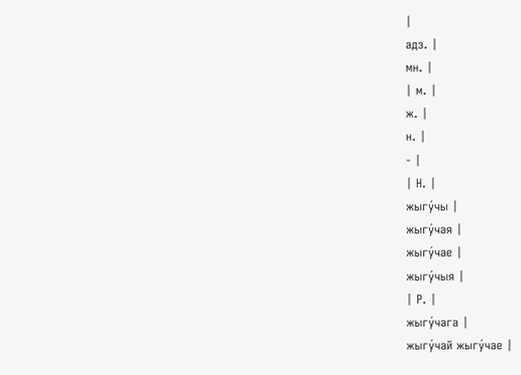|
адз. |
мн. |
| м. |
ж. |
н. |
- |
| Н. |
жыгу́чы |
жыгу́чая |
жыгу́чае |
жыгу́чыя |
| Р. |
жыгу́чага |
жыгу́чай жыгу́чае |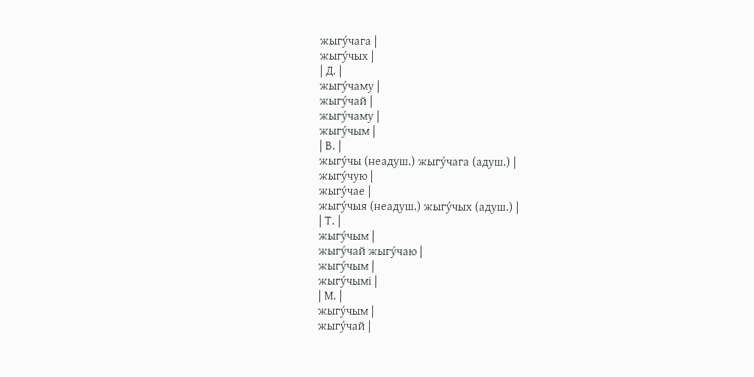жыгу́чага |
жыгу́чых |
| Д. |
жыгу́чаму |
жыгу́чай |
жыгу́чаму |
жыгу́чым |
| В. |
жыгу́чы (неадуш.) жыгу́чага (адуш.) |
жыгу́чую |
жыгу́чае |
жыгу́чыя (неадуш.) жыгу́чых (адуш.) |
| Т. |
жыгу́чым |
жыгу́чай жыгу́чаю |
жыгу́чым |
жыгу́чымі |
| М. |
жыгу́чым |
жыгу́чай |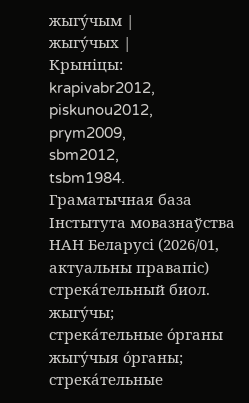жыгу́чым |
жыгу́чых |
Крыніцы:
krapivabr2012,
piskunou2012,
prym2009,
sbm2012,
tsbm1984.
Граматычная база Інстытута мовазнаўства НАН Беларусі (2026/01, актуальны правапіс)
стрека́тельный биол. жыгу́чы;
стрека́тельные о́рганы жыгу́чыя о́рганы;
стрека́тельные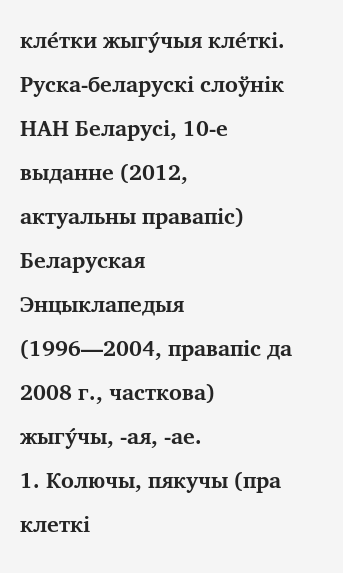кле́тки жыгу́чыя кле́ткі.
Руска-беларускі слоўнік НАН Беларусі, 10-е выданне (2012, актуальны правапіс)
Беларуская Энцыклапедыя (1996—2004, правапіс да 2008 г., часткова)
жыгу́чы, ‑ая, ‑ае.
1. Колючы, пякучы (пра клеткі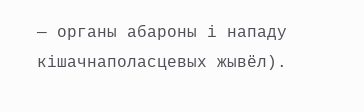— органы абароны і нападу кішачнаполасцевых жывёл).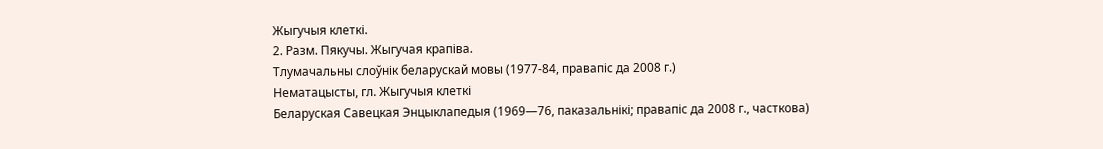Жыгучыя клеткі.
2. Разм. Пякучы. Жыгучая крапіва.
Тлумачальны слоўнік беларускай мовы (1977-84, правапіс да 2008 г.)
Нематацысты, гл. Жыгучыя клеткі
Беларуская Савецкая Энцыклапедыя (1969—76, паказальнікі; правапіс да 2008 г., часткова)